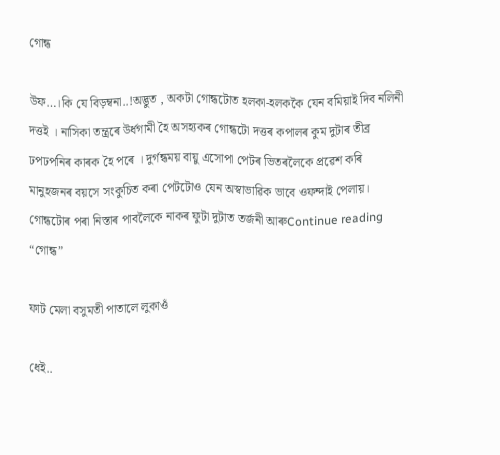গোন্ধ

উফ…।কি যে বিড়ম্বনা..!অদ্ভুত , অকটা গোন্ধটোত হলকা-হলককৈ যেন বমিয়াই দিব নলিনী দত্তই । নাসিকা তন্ত্ৰৰে উৰ্ধগামী হৈ অসহ্যকৰ গোন্ধটো দত্তৰ কপালৰ কুম দুটাৰ তীব্ৰ ঢপঢপনিৰ কাৰক হৈ পৰে । দুৰ্গন্ধময় বায়ু এসোপা পেটৰ ভিতৰলৈকে প্ৰৱেশ কৰি মানুহজনৰ বয়সে সংকুচিত কৰা পেটটোও যেন অস্বাভাৱিক ভাবে ওফন্দাই পেলায়। গোন্ধটোৰ পৰা নিস্তাৰ পাবলৈকে নাকৰ ফুটা দুটাত তৰ্জনী আৰুContinue reading “গোন্ধ”

ফাট মেলা বসুমতী পাতালে লুকাওঁ

ধেই..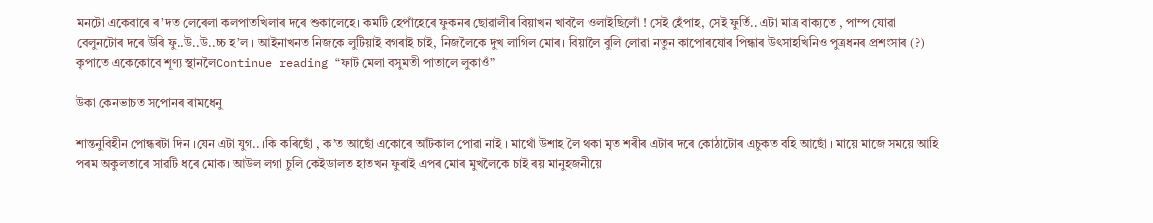মনটো একেবাৰে ৰ’দত লেৰেলা কলপাতখিলাৰ দৰে শুকালেহে। কমটি হেপাঁহেৰে ফুকনৰ ছোৱালীৰ বিয়াখন খাবলৈ ওলাইছিলোঁ ! সেই হেঁপাহ, সেই ফুৰ্তি.. এটা মাত্ৰ বাক্যতে , পাম্প যোৱা বেলুনটোৰ দৰে উৰি ফু..উ..উ..চ্চ হ’ল । আইনাখনত নিজকে লুটিয়াই বগৰাই চাই, নিজলৈকে দুখ লাগিল মোৰ। বিয়ালৈ বুলি লোৱা নতুন কাপোৰযোৰ পিন্ধাৰ উৎসাহখিনিও পুত্ৰধনৰ প্ৰশংসাৰ (?) কৃপাতে একেকোবে শূণ্য স্থানলৈContinue reading “ফাট মেলা বসুমতী পাতালে লুকাওঁ”

উকা কেনভাচত সপোনৰ ৰামধেনু

শান্তনুবিহীন পোন্ধৰটা দিন ।যেন এটা যুগ.. ।কি কৰিছোঁ , ক’ত আছোঁ একোৰে আঁটকাল পোৱা নাই । মাথোঁ উশাহ লৈ থকা মৃত শৰীৰ এটাৰ দৰে কোঠাটোৰ এচুকত বহি আছোঁ । মায়ে মাজে সময়ে আহি পৰম অকুলতাৰে সাৱটি ধৰে মোক। আউল লগা চুলি কেইডালত হাতখন ফুৰাই এপৰ মোৰ মুখলৈকে চাই ৰয় মানুহজনীয়ে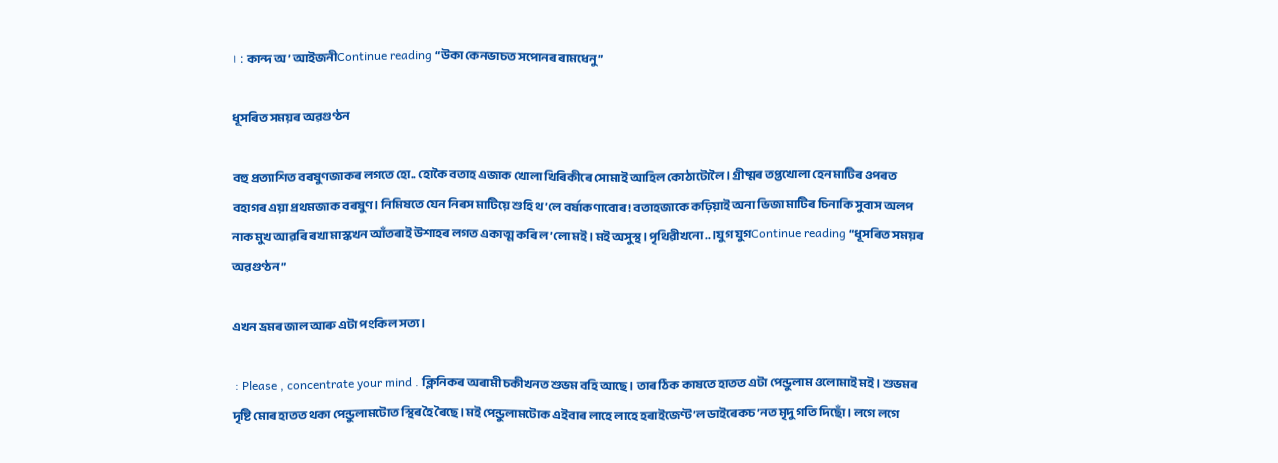। : কান্দ অ’ আইজনীContinue reading “উকা কেনভাচত সপোনৰ ৰামধেনু”

ধূসৰিত সময়ৰ অৱগুণ্ঠন

বহু প্ৰত্যাশিত বৰষুণজাকৰ লগতে হো.. হোকৈ বতাহ এজাক খোলা খিৰিকীৰে সোমাই আহিল কোঠাটোলৈ । গ্ৰীষ্মৰ তপ্তখোলা হেন মাটিৰ ওপৰত বহাগৰ এয়া প্ৰথমজাক বৰষুণ। নিমিষতে যেন নিৰস মাটিয়ে শুহি থ’লে বৰ্ষাকণাবোৰ ! বতাহজাকে কঢ়িয়াই অনা ভিজা মাটিৰ চিনাকি সুবাস অলপ নাক মুখ আৱৰি ৰখা মাস্কখন আঁতৰাই উশাহৰ লগত একাত্ম কৰি ল’লো মই। মই অসুস্থ ।পৃথিৱীখনো..।যুগ যুগContinue reading “ধূসৰিত সময়ৰ অৱগুণ্ঠন”

এখন ভ্ৰমৰ জাল আৰু এটা পংকিল সত্য।

 : Please , concentrate your mind . ক্লিনিকৰ অৰামী চকীখনত শুভম বহি আছে। তাৰ ঠিক কাষতে হাতত এটা পেন্ডুলাম ওলোমাই মই। শুভমৰ দৃষ্টি মোৰ হাতত থকা পেন্ডুলামটোত স্থিৰ হৈ ৰৈছে।মই পেন্ডুলামটোক এইবাৰ লাহে লাহে হৰাইজেণ্ট’ল ডাইৰেকচ’নত মৃদু গতি দিছোঁ । লগে লগে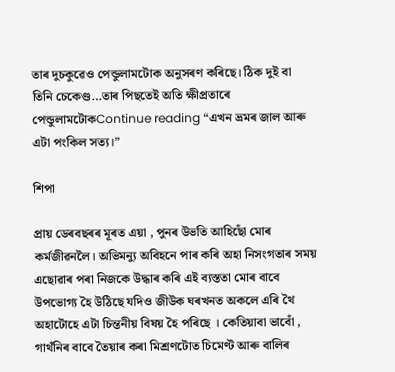তাৰ দুচকুৱেও পেন্ডুলামটোক অনুসৰণ কৰিছে। ঠিক দুই বা তিনি চেকেণ্ড…তাৰ পিছতেই অতি ক্ষীপ্ৰতাৰে পেন্ডুলামটোকContinue reading “এখন ভ্ৰমৰ জাল আৰু এটা পংকিল সত্য।”

শিপা

প্ৰায় ডেৰবছৰৰ মূৰত এয়া , পুনৰ উভতি আহিছোঁ মোৰ কৰ্মজীৱনলৈ। অভিমন্যু অবিহনে পাৰ কৰি অহা নিসংগতাৰ সময় এছোৱাৰ পৰা নিজকে উদ্ধাৰ কৰি এই ব্যস্ততা মোৰ বাবে উপভোগ্য হৈ উঠিছে যদিও জীউক ঘৰখনত অকলে এৰি থৈ অহাটোহে এটা চিন্তনীয় বিষয় হৈ পৰিছে । কেতিয়াবা ভাবোঁ , গাথঁনিৰ বাবে তৈয়াৰ কৰা মিশ্ৰণটোত চিমেণ্ট আৰু বালিৰ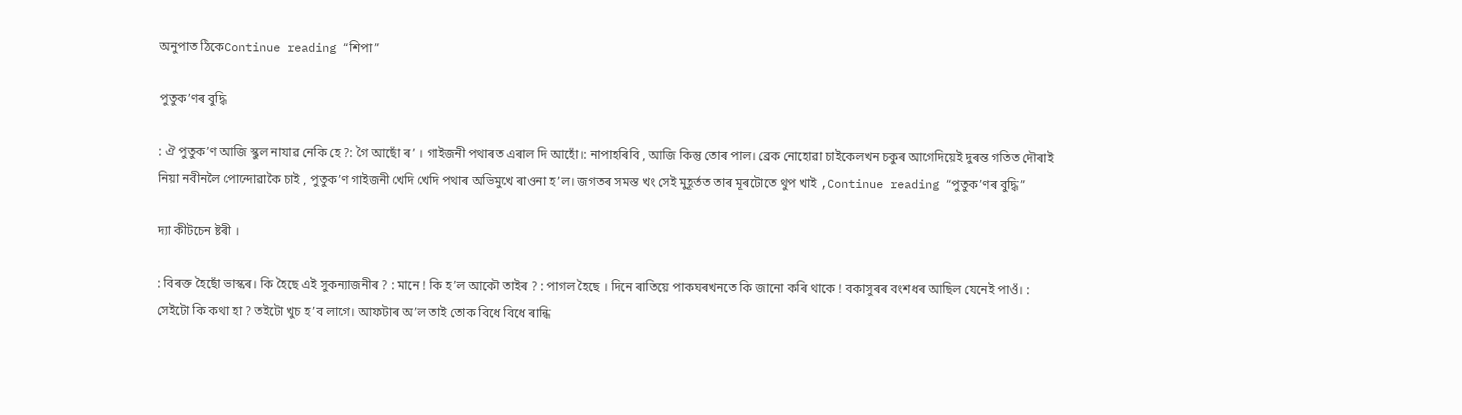অনুপাত ঠিকেContinue reading “শিপা”

পুতুক’ণৰ বুদ্ধি

: ঐ পুতুক’ণ আজি স্কুল নাযাৱ নেকি হে ?: গৈ আছোঁ ৰ’ । গাইজনী পথাৰত এৰাল দি আহোঁ।: নাপাহৰিবি , আজি কিন্তু তোৰ পাল। ব্ৰেক নোহোৱা চাইকেলখন চকুৰ আগেদিয়েই দুৰন্ত গতিত দৌৰাই নিয়া নবীনলৈ পোন্দোৱাকৈ চাই , পুতুক’ণ গাইজনী খেদি খেদি পথাৰ অভিমুখে ৰাওনা হ’ল। জগতৰ সমস্ত খং সেই মুহূৰ্তত তাৰ মূৰটোতে থুপ খাই ,Continue reading “পুতুক’ণৰ বুদ্ধি”

দ্যা কীটচেন ষ্টৰী ।

: বিৰক্ত হৈছোঁ ভাস্কৰ। কি হৈছে এই সুকন্যাজনীৰ ? : মানে ! কি হ’ল আকৌ তাইৰ ? : পাগল হৈছে । দিনে ৰাতিয়ে পাকঘৰখনতে কি জানো কৰি থাকে ! বকাসুৰৰ বংশধৰ আছিল যেনেই পাওঁ। : সেইটো কি কথা হা ? তইটো খুচ হ’ব লাগে। আফটাৰ অ’ল তাই তোক বিধে বিধে ৰান্ধি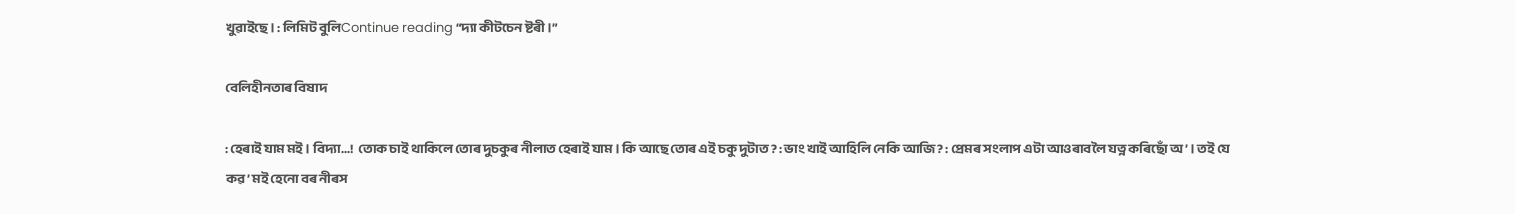খুৱাইছে। : লিমিট বুলিContinue reading “দ্যা কীটচেন ষ্টৰী ।”

বেলিহীনতাৰ বিষাদ

: হেৰাই যাম মই । বিদ্যা…!  তোক চাই থাকিলে তোৰ দুচকুৰ নীলাত হেৰাই যাম। কি আছে তোৰ এই চকু দুটাত ? : ভাং খাই আহিলি নেকি আজি ? : প্ৰেমৰ সংলাপ এটা আওৰাবলৈ যত্ন কৰিছোঁ অ’ । তই যে কৱ’ মই হেনো বৰ নীৰস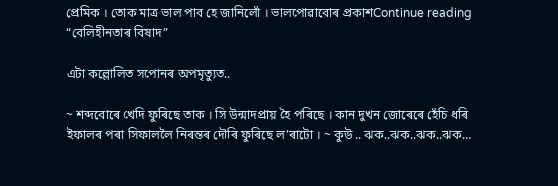প্ৰেমিক । তোক মাত্ৰ ভাল পাব হে জানিলোঁ । ভালপোৱাবোৰ প্ৰকাশContinue reading “বেলিহীনতাৰ বিষাদ”

এটা কল্লোলিত সপোনৰ অপমৃত্যুত..

~ শব্দবোৰে খেদি ফুৰিছে তাক । সি উন্মাদপ্ৰায় হৈ পৰিছে । কান দুখন জোৰেৰে হেঁচি ধৰি ইফালৰ পৰা সিফাললৈ নিৰন্তৰ দৌৰি ফুৰিছে ল’ৰাটো । ~ কুউ .. ঝক..ঝক..ঝক..ঝক…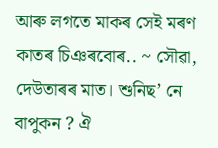আৰু লগতে মাকৰ সেই মৰণ কাতৰ চিঞৰবোৰ.. ~ সৌৱা, দেউতাৰৰ মাত। শুনিছ’ নে বাপুকন ? ঐ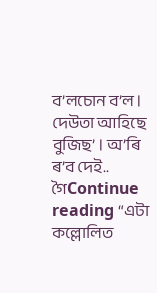ব’লচোন ব’ল । দেউতা আহিছে বুজিছ’ । অ’ৰি ৰ’ব দেই.. গৈContinue reading “এটা কল্লোলিত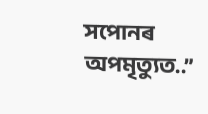সপোনৰ অপমৃত্যুত..”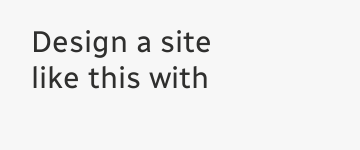Design a site like this with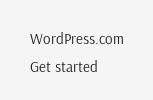WordPress.com
Get started